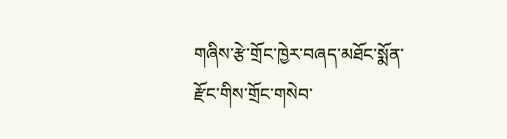གཞིས་རྩེ་གྲོང་ཁྱེར་བཞད་མཐོང་སྨོན་རྫོང་གིས་གྲོང་གསེབ་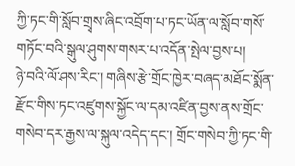ཀྱི་ཏང་གི་སློབ་གྲྭས་ཞིང་འབྲོག་པ་ཏང་ཡོན་ལ་སློབ་གསོ་གཏོང་བའི་སྒུལ་ཤུགས་གསར་པ་འདོན་སྤེལ་བྱས་པ།
ཉེ་བའི་ལོ་ཤས་རིང་། གཞིས་རྩེ་གྲོང་ཁྱེར་བཞད་མཐོང་སྨོན་རྫོང་གིས་ཏང་འཛུགས་སྐྱོང་ལ་དམ་འཛིན་བྱས་ནས་གྲོང་གསེབ་དར་རྒྱས་ལ་སྐུལ་འདེད་དང་། གྲོང་གསེབ་ཀྱི་ཏང་གི་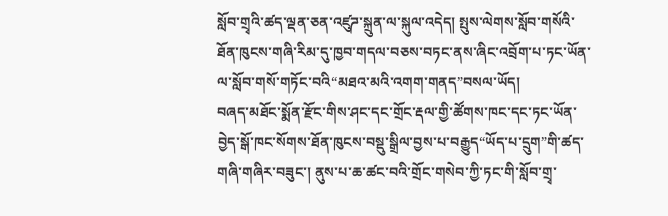སློབ་གྲྭའི་ཚད་ལྡན་ཅན་འཛུཌ་སྐྲུན་ལ་སྐུལ་འདེད། སྤུས་ལེགས་སློབ་གསོའི་ཐོན་ཁུངས་གཞི་རིམ་དུ་ཁྱབ་གདལ་བཅས་བཏང་ནས་ཞིང་འབྲོག་པ་ཏང་ཡོན་ལ་སློབ་གསོ་གཏོང་བའི“མཐའ་མའི་འགག་གནད”བསལ་ཡོད།
བཞད་མཐོང་སྨོན་རྫོང་གིས་ཤང་དང་གྲོང་རྡལ་གྱི་ཚོགས་ཁང་དང་ཏང་ཡོན་བྱེད་སྒོ་ཁང་སོགས་ཐོན་ཁུངས་བསྡུ་སྒྲིལ་བྱས་པ་བརྒྱུད“ཡོད་པ་དྲུག”གི་ཚད་གཞི་གཞིར་བཟུང་། ནུས་པ་ཆ་ཚང་བའི་གྲོང་གསེབ་ཀྱི་ཏང་གི་སློབ་གྲྭ་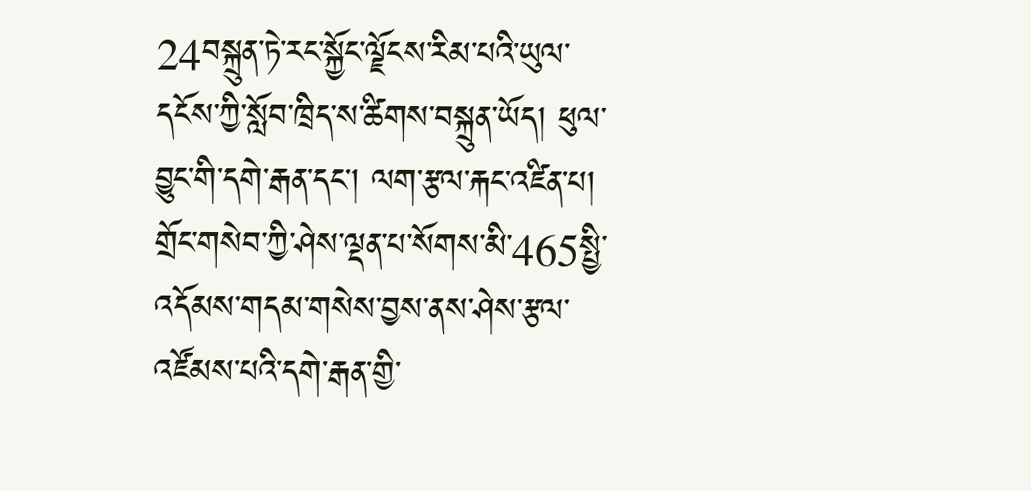24བསྐྲུན་ཏེ་རང་སྐྱོང་ལྗོངས་རིམ་པའི་ཡུལ་དངོས་ཀྱི་སློབ་ཁྲིད་ས་ཚིགས་བསྐྲུན་ཡོད། ཕུལ་བྱུང་གི་དགེ་རྒན་དང་། ལག་རྩལ་རྐང་འཛིན་པ། གྲོང་གསེབ་ཀྱི་ཤེས་ལྡན་པ་སོགས་མི་465སྤྱི་འདོམས་གདམ་གསེས་བྱས་ནས་ཤེས་རྩལ་འཛོམས་པའི་དགེ་རྒན་གྱི་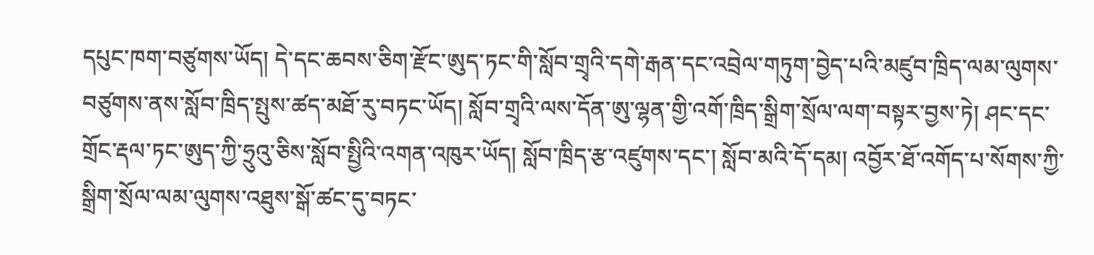དཔུང་ཁག་བཙུགས་ཡོད། དེ་དང་ཆབས་ཅིག་རྫོང་ཨུད་ཏང་གི་སློབ་གྲྭའི་དགེ་རྒན་དང་འབྲེལ་གཏུག་བྱེད་པའི་མཛུབ་ཁྲིད་ལམ་ལུགས་བཙུགས་ནས་སློབ་ཁྲིད་སྤུས་ཚད་མཐོ་རུ་བཏང་ཡོད། སློབ་གྲྭའི་ལས་དོན་ཨུ་ལྷན་གྱི་འགོ་ཁྲིད་སྒྲིག་སྲོལ་ལག་བསྟར་བྱས་ཏེ། ཤང་དང་གྲོང་རྡལ་ཏང་ཨུད་ཀྱི་ཧྲུའུ་ཅིས་སློབ་སྤྱིའི་འགན་འཁུར་ཡོད། སློབ་ཁྲིད་རྩ་འཛུགས་དང་། སློབ་མའི་དོ་དམ། འབྱོར་ཐོ་འགོད་པ་སོགས་ཀྱི་སྒྲིག་སྲོལ་ལམ་ལུགས་འཐུས་སྒོ་ཚང་དུ་བཏང་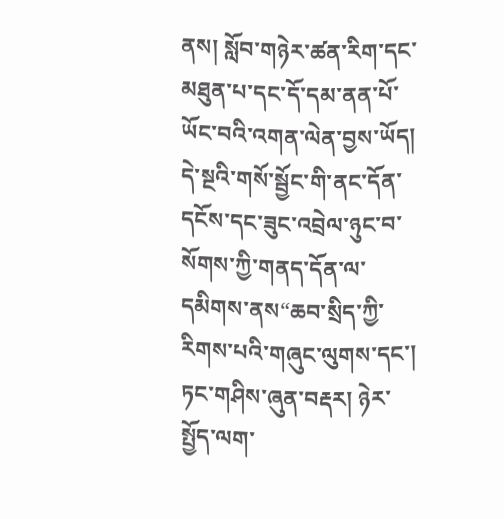ནས། སློབ་གཉེར་ཚན་རིག་དང་མཐུན་པ་དང་དོ་དམ་ནན་པོ་ཡོང་བའི་འགན་ལེན་བྱས་ཡོད།
དེ་སྔའི་གསོ་སྦྱོང་གི་ནང་དོན་དངོས་དང་ཟུང་འབྲེལ་ཉུང་བ་སོགས་ཀྱི་གནད་དོན་ལ་དམིགས་ནས“ཆབ་སྲིད་ཀྱི་རིགས་པའི་གཞུང་ལུགས་དང་། ཏང་གཤིས་ཞུན་བརྡར། ཉེར་སྤྱོད་ལག་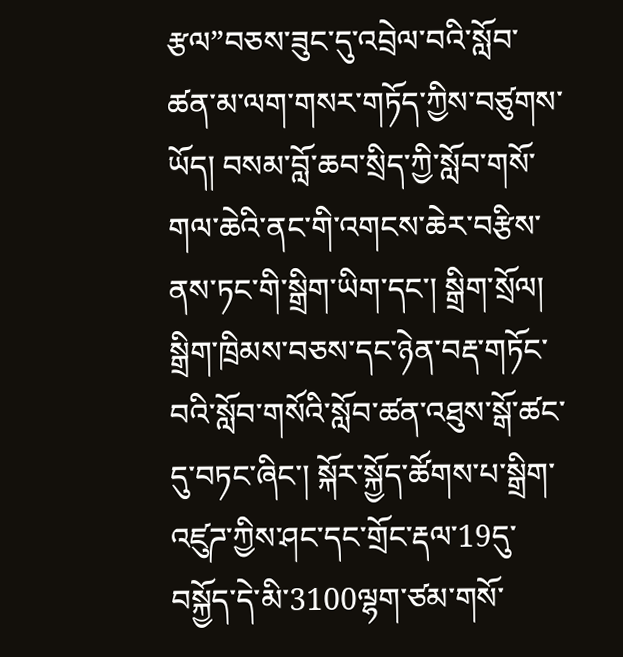རྩལ”བཅས་ཟུང་དུ་འབྲེལ་བའི་སློབ་ཚན་མ་ལག་གསར་གཏོད་ཀྱིས་བཙུགས་ཡོད། བསམ་བློ་ཆབ་སྲིད་ཀྱི་སློབ་གསོ་གལ་ཆེའི་ནང་གི་འགངས་ཆེར་བརྩིས་ནས་ཏང་གི་སྒྲིག་ཡིག་དང་། སྒྲིག་སྲོལ། སྒྲིག་ཁྲིམས་བཅས་དང་ཉེན་བརྡ་གཏོང་བའི་སློབ་གསོའི་སློབ་ཚན་འཐུས་སྒོ་ཚང་དུ་བཏང་ཞིང་། སྐོར་སྐྱོད་ཚོགས་པ་སྒྲིག་འཛུཌ་ཀྱིས་ཤང་དང་གྲོང་རྡལ་19དུ་བསྐྱོད་དེ་མི་3100ལྷག་ཙམ་གསོ་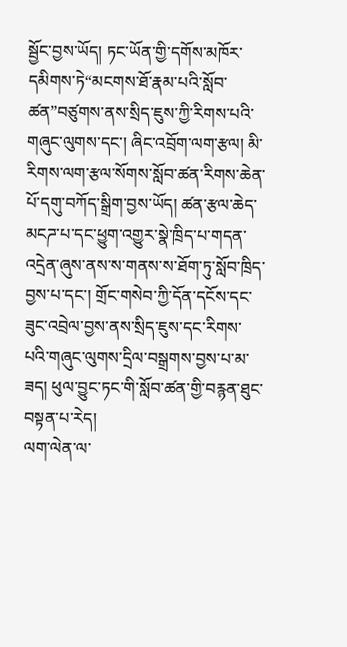སྦྱོང་བྱས་ཡོད། ཏང་ཡོན་གྱི་དགོས་མཁོར་དམིགས་ཏེ“མངགས་ཐོ་རྣམ་པའི་སློབ་ཚན”བཙུགས་ནས་སྲིད་ཇུས་ཀྱི་རིགས་པའི་གཞུང་ལུགས་དང་། ཞིང་འབྲོག་ལག་རྩལ། མི་རིགས་ལག་རྩལ་སོགས་སློབ་ཚན་རིགས་ཆེན་པོ་དགུ་བཀོད་སྒྲིག་བྱས་ཡོད། ཚན་རྩལ་ཆེད་མངཌ་པ་དང་ཕྱུག་འགྱུར་སྣེ་ཁྲིད་པ་གདན་འདྲེན་ཞུས་ནས་ས་གནས་ས་ཐོག་ཏུ་སློབ་ཁྲིད་བྱས་པ་དང་། གྲོང་གསེབ་ཀྱི་དོན་དངོས་དང་ཟུང་འབྲེལ་བྱས་ནས་སྲིད་ཇུས་དང་རིགས་པའི་གཞུང་ལུགས་དྲིལ་བསྒྲགས་བྱས་པ་མ་ཟད། ཕུལ་བྱུང་ཏང་གི་སློབ་ཚན་གྱི་བརྙན་ཐུང་བསྟན་པ་རེད།
ལག་ལེན་ལ་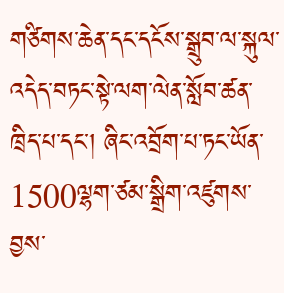གཙིགས་ཆེན་དང་དངོས་སྒྲུབ་ལ་སྐུལ་འདེད་བཏང་སྟེ་ལག་ལེན་སློབ་ཚན་ཁྲིད་པ་དང་། ཞིང་འབྲོག་པ་ཏང་ཡོན་1500ལྷག་ཙམ་སྒྲིག་འཛུགས་བྱས་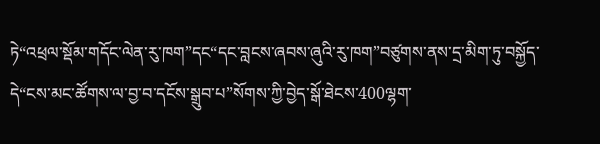ཏེ“འཕྲལ་སྡོམ་གདོང་ལེན་རུ་ཁག”དང“དང་བླངས་ཞབས་ཞུའི་རུ་ཁག”བཙུགས་ནས་དྲ་མིག་ཏུ་བསྐྱོད་དེ“ངས་མང་ཚོགས་ལ་བྱ་བ་དངོས་སྒྲུབ་པ”སོགས་ཀྱི་བྱེད་སྒོ་ཐེངས་400ལྷག་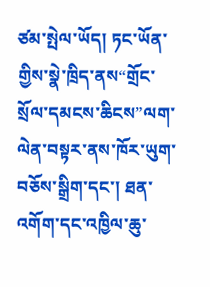ཙམ་སྤེལ་ཡོད། ཏང་ཡོན་གྱིས་སྣེ་ཁྲིད་ནས“གྲོང་སྲོལ་དམངས་ཆིངས”ལག་ལེན་བསྟར་ནས་ཁོར་ཡུག་བཅོས་སྒྲིག་དང་། ཐན་འགོག་དང་འཁྱིལ་ཆུ་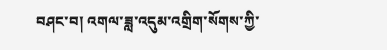བཤང་བ། འགལ་ཟླ་འདུམ་འགྲིག་སོགས་ཀྱི་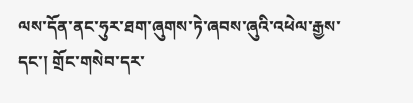ལས་དོན་ནང་ཧུར་ཐག་ཞུགས་ཏེ་ཞབས་ཞུའི་འཕེལ་རྒྱས་དང་། གྲོང་གསེབ་དར་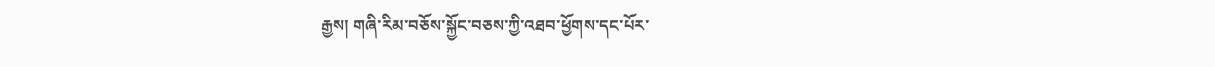རྒྱས། གཞི་རིམ་བཅོས་སྐྱོང་བཅས་ཀྱི་འཐབ་ཕྱོགས་དང་པོར་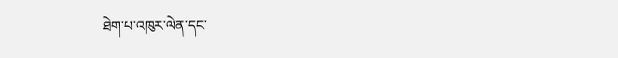ཐེག་པ་འཁུར་ལེན་དང་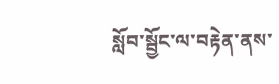སློབ་སྦྱོང་ལ་བརྟེན་ནས་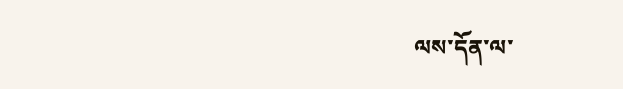ལས་དོན་ལ་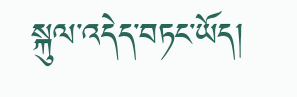སྐུལ་འདེད་བཏང་ཡོད།